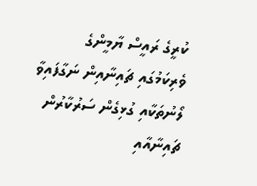ކުރީގެ ރައީސް ޔާމީންގެ ވެރިކަމުގައި ޗައިނާއިން ނަގާފައިވާ ލޯނުތަކާއި ގުޅިގެން ސަރުކާރުން ޗައިނާއާއި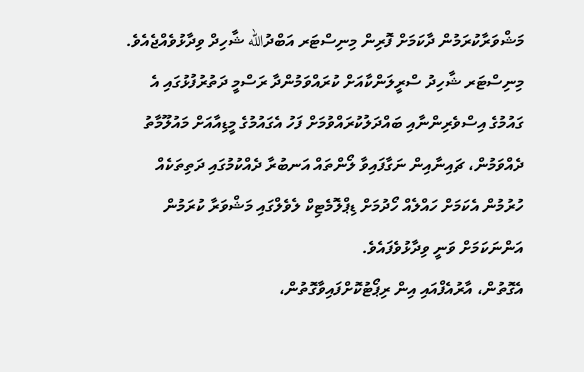މަޝްވަރާކުރަމުން ދާކަމަށް ފޮރިން މިނިސްޓަރ އަބްދުالله ޝާހިދް ވިދާޅުވެއްޖެއެވެ.
މިނިސްޓަރ ޝާހިދު ސްރީލަންކާއަށް ކުރައްވަމުންދާ ރަސްމީ ދަތުރުފުޅުގައި އެ ގައުމުގެ އިސްވެރިންނާއި ބައްދަލުކުރައްވުމަށް ފަހު އެގައުމުގެ މީޑިއާއަށް މައުލޫމާތު ދެއްވަމުން، ޗައިނާއިން ނަގާފައިވާ ލޯންތައް އަނބުރާ ދެއްކުމުގައި ދަތިތަކެއް ހުރުމުން އެކަމަށް ހައްލެއް ހޯދުމަށް ޑިޕްލޮމެޓިކް ލެވެލްގައި މަޝްވަރާ ކުރަމުން އަންނަކަމަށް ވަނީ ވިދާޅުވެފައެވެ.
އެގޮތުން، އާރުއެފްއައި އިން ރިޕޯޓުކޮށްފައިވާގޮތުން،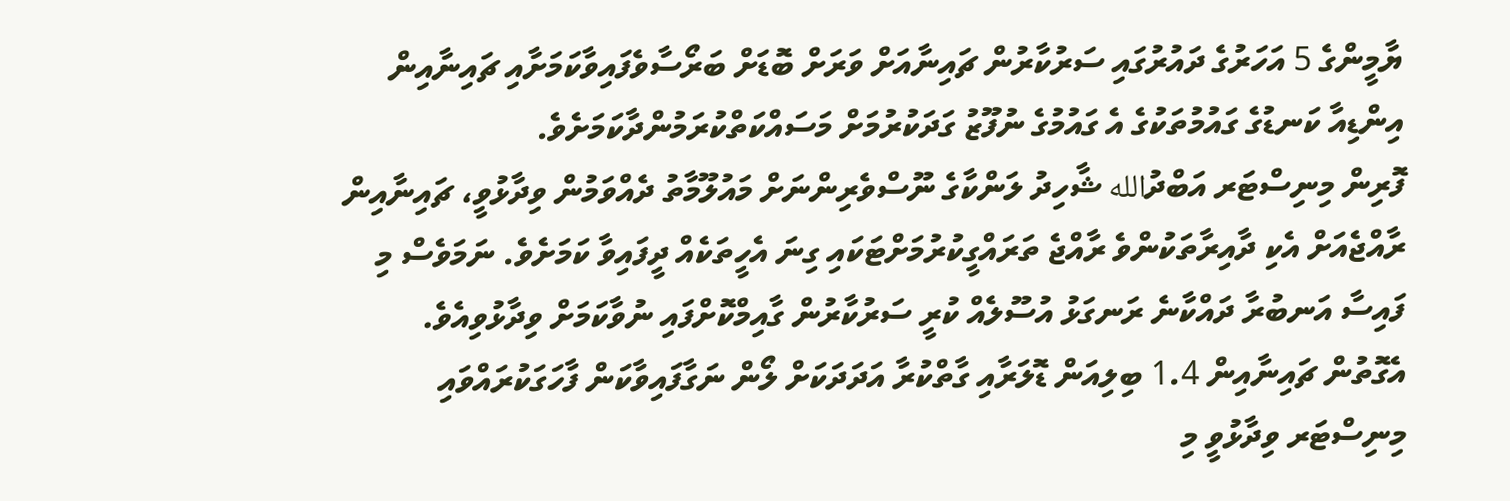ޔާމީންގެ 5 އަހަރުގެ ދައުރުގައި ސަރުކާރުން ޗައިނާއަށް ވަރަށް ބޮޑަށް ބަރޯސާވެފައިވާކަމަށާއި ޗައިނާއިން އިންޑިއާ ކަނޑުގެ ގައުމުތަކުގެ އެ ގައުމުގެ ނުފޫޒު ގަދަކުރުމަށް މަސައްކަތްކުރަމުންދާކަމަށެވެ.
ފޮރިން މިނިސްޓަރ އަބްދުالله ޝާހިދު ލަންކާގެ ނޫސްވެރިންނަށް މައުލޫމާތު ދެއްވަމުން ވިދާޅުވީ، ޗައިނާއިން ރާއްޖެއަށް އެކި ދާއިރާތަކުންވެ ރާއްޖެ ތަރައްގީކުރުމަށްޓަކައި ގިނަ އެހީތަކެއް ދީފައިވާ ކަމަށެވެ. ނަމަވެސް މި ފައިސާ އަނބުރާ ދައްކާނެ ރަނގަޅު އުސޫލެއް ކުރީ ސަރުކާރުން ގާއިމްކޮށްފައި ނުވާކަމަށް ވިދާޅުވިއެވެ.
އެގޮތުން ޗައިނާއިން 1.4 ބިލިއަން ޑޮލަރާއި ގާތްކުރާ އަދަދަކަށް ލޯން ނަގާފައިވާކަން ފާހަގަކުރައްވައި މިނިސްޓަރ ވިދާޅުވީ މި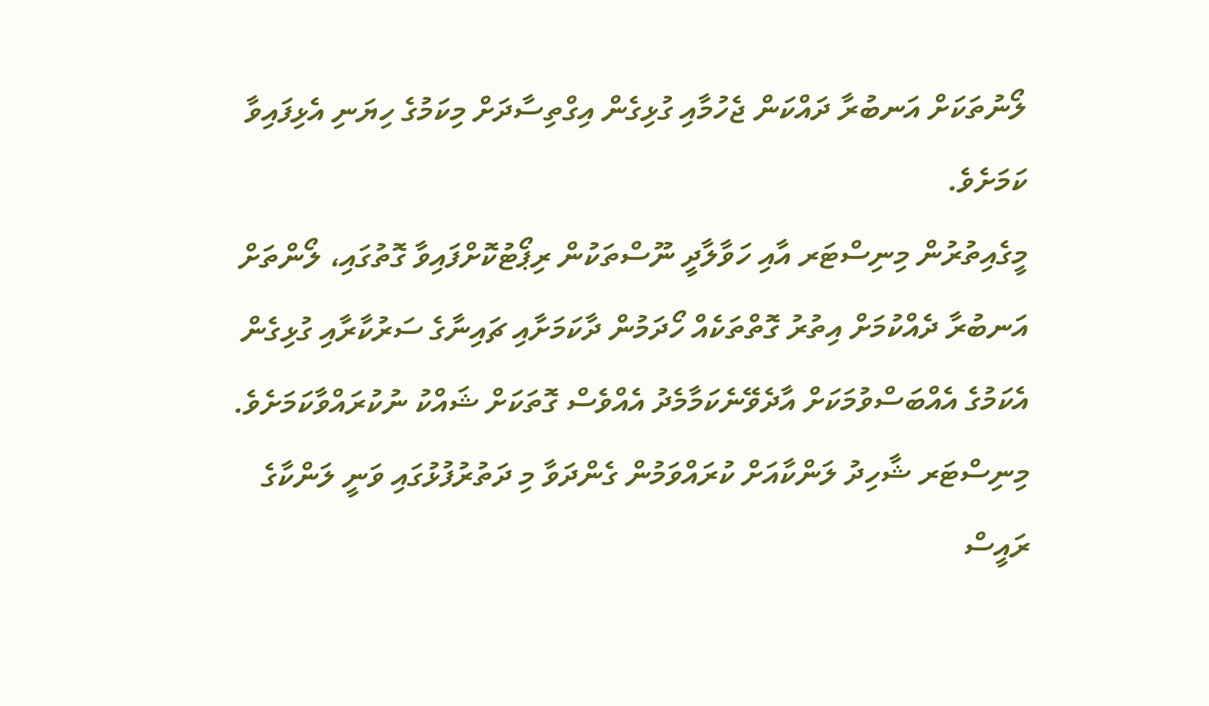ލޯނުތަކަށް އަނބުރާ ދައްކަން ޖެހުމާއި ގުޅިގެން އިގްތިސާދަށް މިކަމުގެ ހިޔަނި އެޅިފައިވާ ކަމަށެވެ.
މީގެއިތުރުން މިނިސްޓަރ އާއި ހަވާލާދީ ނޫސްތަކުން ރިޕޯޓުކޮށްފައިވާ ގޮތުގައި، ލޯންތަށް އަނބުރާ ދެއްކުމަށް އިތުރު ގޮތްތަކެއް ހޯދަމުން ދާކަމަށާއި ޗައިނާގެ ސަރުކާރާއި ގުޅިގެން އެކަމުގެ އެއްބަސްވުމަކަށް އާދެވޭނެކަމާމެދު އެއްވެސް ގޮތަކަށް ޝައްކު ނުކުރައްވާކަމަށެވެ.
މިނިސްޓަރ ޝާހިދު ލަންކާއަށް ކުރައްވަމުން ގެންދަވާ މި ދަތުރުފުޅުގައި ވަނީ ލަންކާގެ ރައީސް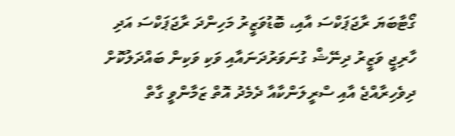ގޯޓާބަޔަ ރާޖަޕަކްސަ އާއި، ބޮޑުވަޒީރު މަހިންދަ ރާޖަޕަކްސަ އަދި ހާރިޖީ ވަޒީރު ދިނޭޝް ގުނަވަރުދަނައާއި ވަކި ވަކިން ބައްދަލުކޮށް ދިވެހިރާއްޖެ އާއި ސްރީލަންކާއާ ދެމެދު އޮތް ޒަމާންވީ ގާތް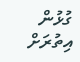ގުޅުން އިތުރަށް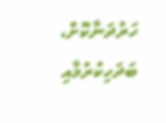ހަރުދަނާކޮށް، ބަދަހިކުރުމާއި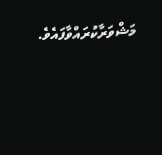މަޝްވަރާކުރައްވާފައެވެ.